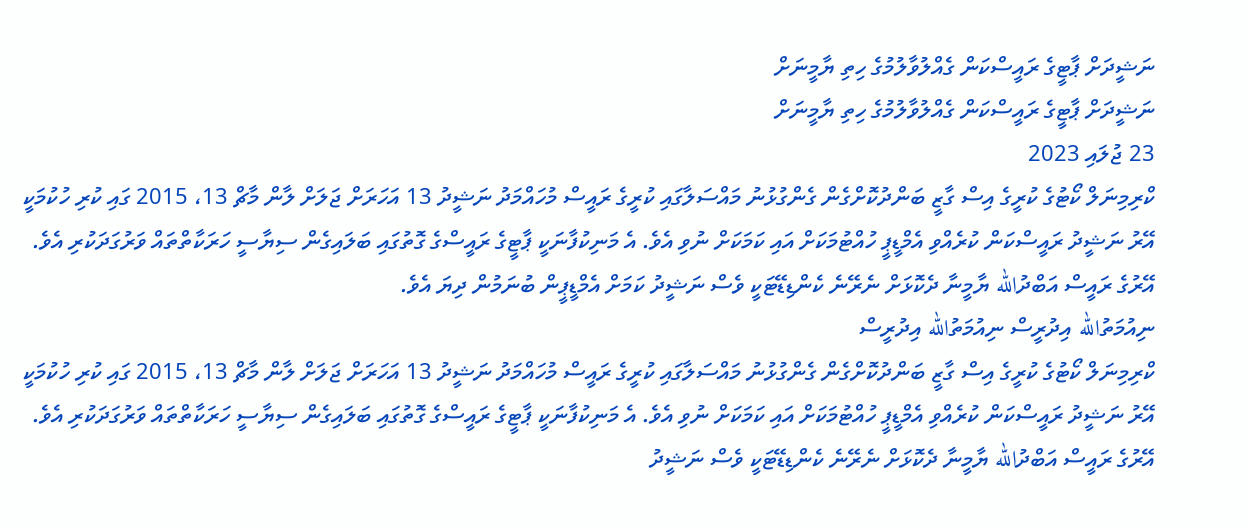ނަޝީދަށް ޕާޓީގެ ރައީސްކަން ގެއްލުވާލުމުގެ ހިތި ޔާމީނަށް
ނަޝީދަށް ޕާޓީގެ ރައީސްކަން ގެއްލުވާލުމުގެ ހިތި ޔާމީނަށް
23 ޖުލައި 2023
ކްރިމިނަލް ކޯޓުގެ ކުރީގެ އިސް ގާޒީ ބަންދުކޮށްގެން ގެންގުޅުނު މައްސަލާގައި ކުރީގެ ރައީސް މުހައްމަދު ނަޝީދު 13 އަހަރަށް ޖަލަށް ލާން މާޗް 13، 2015 ގައި ކުރި ހުކުމަކީ އޭރު ނަޝީދު ރައީސްކަން ކުރެއްވި އެމްޑީޕީ ހުއްޓުމަކަށް އައި ކަމަކަށް ނުވި އެވެ. އެ މަނިކުފާނަކީ ޕާޓީގެ ރައީސްގެ ގޮތުގައި ބަލައިގެން ސިޔާސީ ހަރަކާތްތައް ވަރުގަދަކުރި އެވެ. އޭރުގެ ރައީސް އަބްދުالله ޔާމީނާ ދެކޮޅަށް ނެރޭނެ ކެންޑިޑޭޓަކީ ވެސް ނަޝީދު ކަމަށް އެމްޑީޕީން ބުނަމުން ދިޔަ އެވެ.
ނިއުމަތުالله އިދުރީސް ނިއުމަތުالله އިދުރީސް
ކްރިމިނަލް ކޯޓުގެ ކުރީގެ އިސް ގާޒީ ބަންދުކޮށްގެން ގެންގުޅުނު މައްސަލާގައި ކުރީގެ ރައީސް މުހައްމަދު ނަޝީދު 13 އަހަރަށް ޖަލަށް ލާން މާޗް 13، 2015 ގައި ކުރި ހުކުމަކީ އޭރު ނަޝީދު ރައީސްކަން ކުރެއްވި އެމްޑީޕީ ހުއްޓުމަކަށް އައި ކަމަކަށް ނުވި އެވެ. އެ މަނިކުފާނަކީ ޕާޓީގެ ރައީސްގެ ގޮތުގައި ބަލައިގެން ސިޔާސީ ހަރަކާތްތައް ވަރުގަދަކުރި އެވެ. އޭރުގެ ރައީސް އަބްދުالله ޔާމީނާ ދެކޮޅަށް ނެރޭނެ ކެންޑިޑޭޓަކީ ވެސް ނަޝީދު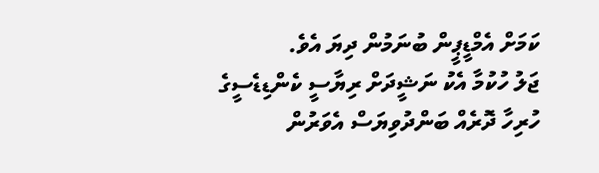ކަމަށް އެމްޑީޕީން ބުނަމުން ދިޔަ އެވެ.
ޖަލު ހުކުމާ އެކު ނަޝީދަށް ރިޔާސީ ކެންޑިޑެސީގެ ހުރިހާ ދޮރެއް ބަންދުވިޔަސް އެވަރުން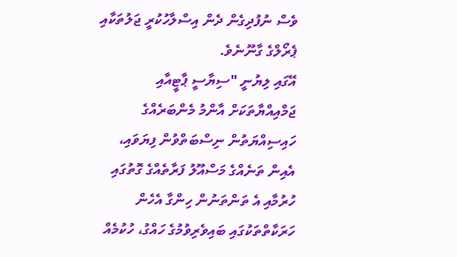ވެސް ނުފުދިގެން ދެން އިސްލާހުކުރީ ޖަލުތަކާއި ޕެރޯލްގެ ގާނޫނެވެ.
އޭގައި ލިޔުނީ "ސިޔާސީ ޕާޓީއާއި ޖަމްއިއްޔާތަކަށް އާންމު މެންބަރެއްގެ ހައިސިއްޔަތުން ނިސްބަތްވުން ފިޔަވައި، އެއިން ތަނެއްގެ މަސްއޫލު ފަރާތެއްގެ ގޮތުގައި ހުރުމާއި އެ ތަންތަނުން ހިންގާ އެހެން ހަރަކާތްތަކުގައި ބައިވެރިވުމުގެ ހައްގު، ހުކުމެއް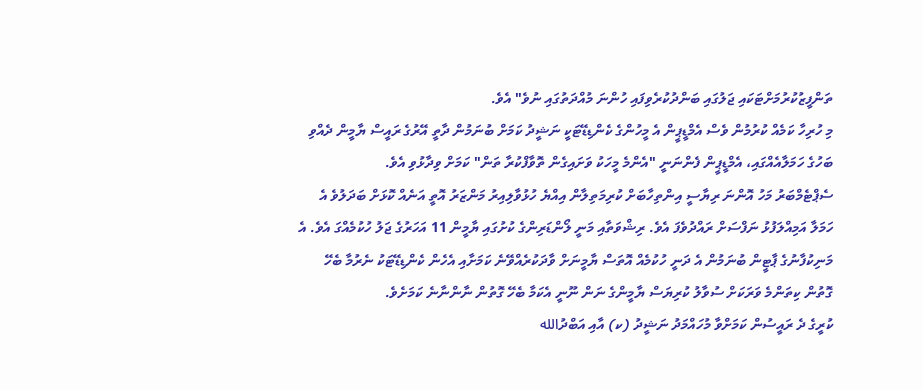ތަންފީޒުކުރުމަށްޓަކައި ޖަލުގައި ބަންދުކުރެވިފައި ހުންނަ މުއްދަތުގައި ނުވެ" އެވެ.
މި ހުރިހާ ކަމެއް ކުރުމުން ވެސް އެމްޑީޕީން އެ މީހުންގެ ކެންޑިޑޭޓަކީ ނަޝީދު ކަމަށް ބުނަމުން ދާތީ އޭރުގެ ރައީސް ޔާމީން ދެއްވި ބަހުގެ ހަމަލާއެއްގައި، އެމްޑީޕީން ފެންނަނީ "އެންމެ މީހަކު ވަށައިގެން ތޮވާފްކުރާ ތަން" ކަމަށް ވިދާޅުވި އެވެ.
ސެޕްޓެމްބަރު މަހު އޮންނަ ރިޔާސީ އިންތިހާބަށް ކުރިމަތިލާން އިއްޔެ ހުޅުވާލިއިރު މަންޒަރު އޮތީ އަނެއް ކޮޅަށް ބަދަލުވެ އެ ހަމަލާ އަމިއްލަފުޅު ނަފްސަށް ރައްދުވެފަ އެވެ. ރިޝްވަތާއި މަނީ ލޯންޑަރިންގެ ކުށުގައި ޔާމީން 11 އަހަރުގެ ޖަލު ހުކުމެއްގަ އެވެ. އެ މަނިކުފާނުގެ ޕާޓީން ބުނަމުން އެ ދަނީ ހުކުމެއް އޮތަސް ޔާމީނަށް ވާދަކުރެއްވޭނެ ކަމަށާއި އެހެން ކެންޑިޑޭޓަކު ނެރުމާ ބެހޭ ގޮތުން ކިތަންމެ ވަރަކަށް ސުވާލު ކުރިޔަސް ޔާމީންގެ ނަން ނޫނީ އެކަމާ ބެހޭ ގޮތުން ނާންނާނެ ކަމަށެވެ.
ކުރީގެ ދެ ރައީސުން ކަމަށްވާ މުހައްމަދު ނަޝީދު (ކ) އާއި އަބްދުالله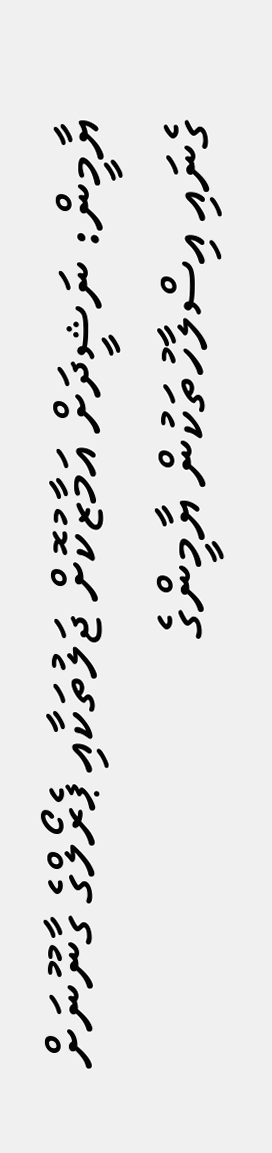ޔާމީން: ނަޝީދަށް އަމާޒުކޮށް ޖަލުތަކާއި ޕެރޯލްގެ ގާނޫނަށް ގެނައި އިސްލާހުތަކުން ޔާމީންގެ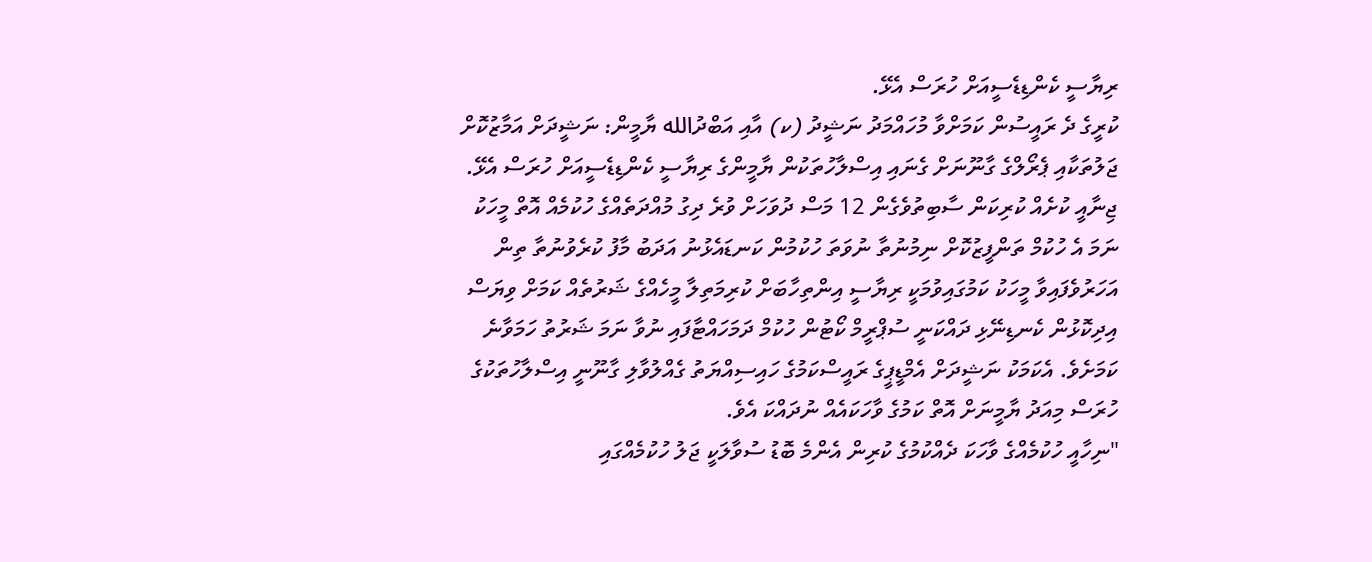ރިޔާސީ ކެންޑިޑެސީއަށް ހުރަސް އެޅޭ.
ކުރީގެ ދެ ރައީސުން ކަމަށްވާ މުހައްމަދު ނަޝީދު (ކ) އާއި އަބްދުالله ޔާމީން: ނަޝީދަށް އަމާޒުކޮށް ޖަލުތަކާއި ޕެރޯލްގެ ގާނޫނަށް ގެނައި އިސްލާހުތަކުން ޔާމީންގެ ރިޔާސީ ކެންޑިޑެސީއަށް ހުރަސް އެޅޭ.
ޖިނާއީ ކުށެއް ކުރިކަން ސާބިތުވެގެން 12 މަސް ދުވަހަށް ވުރެ ދިގު މުއްދަތެއްގެ ހުކުމެއް އޮތް މީހަކު ނަމަ އެ ހުކުމް ތަންފީޒުކޮށް ނިމުނުތާ ނުވަތަ ހުކުމުން ކަނޑައެޅުނު އަދަބު މާފު ކުރެވުނުތާ ތިން އަހަރުވެފައިވާ މީހަކު ކަމުގައިވުމަކީ ރިޔާސީ އިންތިހާބަށް ކުރިމަތިލާ މީހެއްގެ ޝަރުތެއް ކަމަށް ވިޔަސް އިދިކޮޅުން ކެނޑިނޭޅި ދައްކަނީ ސުޕްރީމް ކޯޓުން ހުކުމް ދަމަހައްޓާފައި ނުވާ ނަމަ ޝަރުތު ހަމަވާނެ ކަމަށެވެ. އެކަމަކު ނަޝީދަށް އެމްޑީޕީގެ ރައީސްކަމުގެ ހައިސިއްޔަތު ގެއްލުވާލި ގާނޫނީ އިސްލާހުތަކުގެ ހުރަސް މިއަދު ޔާމީނަށް އޮތް ކަމުގެ ވާހަކައެއް ނުދައްކަ އެވެ.
"ނިހާއީ ހުކުމެއްގެ ވާހަކަ ދެއްކުމުގެ ކުރިން އެންމެ ބޮޑު ސުވާލަކީ ޖަލު ހުކުމެއްގައި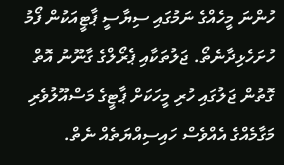ހުންނަ މީހެއްގެ ނަމުގައި ސިޔާސީ ޕާޓީއަކުން ފޯމު ހުށަހެޅިދާނެތޯ. ޖަލުތަކާއި ޕެރޯލްގެ ގާނޫނު އޮތް ގޮތުން ޖަލުގައި ހުރި މީހަކަށް ޕާޓީގެ މަސްއޫލުވެރި މަގާމެއްގެ އެއްވެސް ހައިސިއްޔަތެއް ނެތް.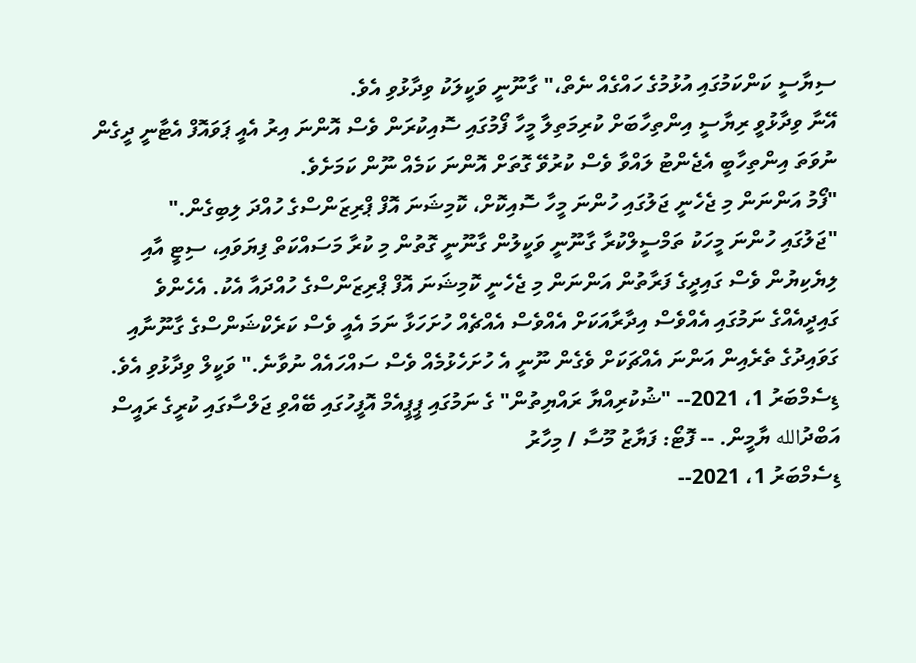ސިޔާސީ ކަންކަމުގައި އުޅުމުގެ ހައްގެއް ނެތް،" ގާނޫނީ ވަކީލަކު ވިދާޅުވި އެވެ.
އޭނާ ވިދާޅުވީ ރިޔާސީ އިންތިހާބަށް ކުރިމަތިލާ މީހާ ފޯމުގައި ސޮއިކުރަން ވެސް އޮންނަ އިރު އެއީ ޕަވައޮފް އެޓާނީ ދީގެން ނުވަތަ އިންތިހާބީ އެޖެންޓު ލައްވާ ވެސް ކުރުވޭ ގޮތަށް އޮންނަ ކަމެއް ނޫން ކަމަށެވެ.
"ފޯމު އަންނަން މި ޖެހެނީ ޖަލުގައި ހުންނަ މީހާ ސޮއިކޮށް، ކޮމިޝަނަ އޮފް ޕްރިޒަންސްގެ ހުއްދަ ލިބިގެން."
"ޖަލުގައި ހުންނަ މީހަކު ތަމްސީލްކުރާ ގާނޫނީ ވަކީލުން ގާނޫނީ ގޮތުން މި ކުރާ މަސައްކަތް ފިޔަވައި، ސިޓީ އާއި ލިޔެކިޔުން ވެސް ގައިދީގެ ފަރާތުން އަންނަން މި ޖެހެނީ ކޮމިޝަނަ އޮފް ޕްރިޒަންސްގެ ހުއްދައާ އެކު. އެހެންވެ ގައިދީއެއްގެ ނަމުގައި އެއްވެސް އިދާރާއަކަށް އެއްވެސް އެއްޗެއް ހުށަހަޅާ ނަމަ އެއީ ވެސް ކަރެކްޝަންސްގެ ގާނޫނާއި ގަވައިދުގެ ތެރެއިން އަންނަ އެއްޗަކަށް ވެގެން ނޫނީ އެ ހުށަހެޅުމެއް ވެސް ސައްހައެއް ނުވާނެ." ވަކީލް ވިދާޅުވި އެވެ.
ޑިސެމްބަރު 1، 2021-- "ޝުކުރިއްޔާ ރައްޔިތުން" ގެ ނަމުގައި ޕީޕީއެމް އޮފީހުގައި ބޭއްވި ޖަލްސާގައި ކުރީގެ ރައީސް އަބްދުالله ޔާމީން. -- ފޮޓޯ: ފަޔާޒު މޫސާ / މިހާރު
ޑިސެމްބަރު 1، 2021--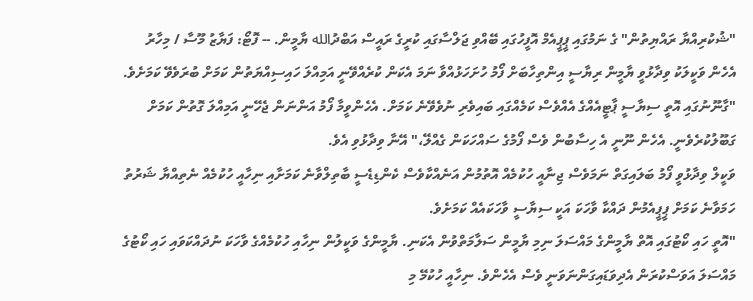"ޝުކުރިއްޔާ ރައްޔިތުން" ގެ ނަމުގައި ޕީޕީއެމް އޮފީހުގައި ބޭއްވި ޖަލްސާގައި ކުރީގެ ރައީސް އަބްދުالله ޔާމީން. -- ފޮޓޯ: ފަޔާޒު މޫސާ / މިހާރު
އެހެން ވަކީލަކު ވިދާޅުވީ ޔާމީން ރިޔާސީ އިންތިހާބަށް ފޯމު ހުށަހަޅުއްވާ ނަމަ އެކަން ކުރެއްވޭނީ އަމިއްލަ ހައިސިއްޔަތުން ކަމަށް ބުރަވެވޭ ކަމަށެވެ.
"ގާނޫނުގައި އޮތީ ސިޔާސީ ޕާޓީއެއްގެ އެއްވެސް ކަމެއްގައި ބައިވެރި ނުވެވޭނެ ކަމަށް. އެހެންވީމާ ފޯމު އަންނަން ޖެހޭނީ އަމިއްލަ ގޮތުން ކަމަށް ގަބޫލުކުރެވެނީ. އެހެން ނޫނީ އެ ހިސާބުން ވެސް ފޯމުގެ ސައްހަކަން ގެއްލޭ،" އޭނާ ވިދާޅުވި އެވެ.
ވަކީލް ވިދާޅުވީ ފޯމު ބަލައިގަތް ނަމަވެސް ޖިނާއީ ހުކުމެއް އޮތުމުން އަނެއްކާވެސް ކެންޑިޑެސީ ބާތިލްވާނެ ކަމަށާއި ނިހާއީ ހުކުމެއް ނެތިއްޔާ ޝަރުތު ހަމަވާނެ ކަމަށް ޕީޕީއެމުން ދައްކާ ވާހަކަ އަކީ ސިޔާސީ ވާހަކައެއް ކަމަށެވެ.
"އޮތީ ހައި ކޯޓުގައި އޮތް ޔާމީންގެ މައްސަލަ ނިމި ޔާމީން ސަލާމަތްވުން އެކަނި. ޔާމީންގެ ވަކީލުން ނިހާއި ހުކުމެއްގެ ވާހަކަ ނުދައްކަވައި ހައި ކޯޓުގެ މައްސަލަ އަވަސްކުރަން އެދިވަޑައިގަންނަވަނީ ވެސް އެހެންވެ. ނިހާއީ ހުކުމޭ މި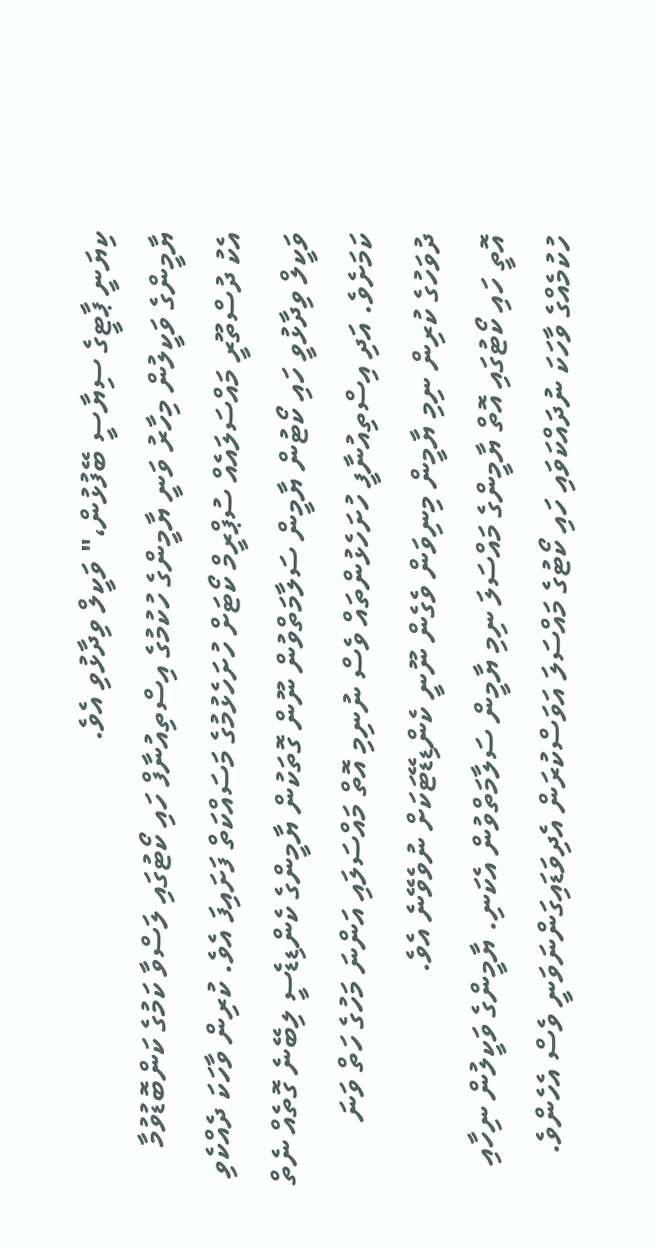ކިޔަނީ ޕާޓީގެ ސިޔާސީ ބޭފުޅުން،" ވަކީލް ވިދާޅުވި އެވެ.
ޔާމީންގެ ވަކީލުން މިހާރު ވަނީ ޔާމީންގެ ހުކުމުގެ އިސްތިއުނާފް ހައި ކޯޓުގައި ލަސްވާ ކަމުގެ ކަންބޮޑުވުމާ އެކު ދުސްތޫރީ މައްސަލައެއް ސުޕްރީމް ކޯޓަށް ހުށަހެޅުމުގެ މަސައްކަތް ފަށައިފަ އެވެ. ކުރިން ވާހަކަ ދެއްކެވި ވަކީލް ވިދާޅުވީ ހައި ކޯޓުން ޔާމީން ސަލާމަތްވުން ނޫން ގޮތަކުން ޔާމީންގެ ކެންޑިޑެސީ ލިބޭނެ ގޮތެއް ނެތް ކަމަށެވެ. އަދި އިސްތިއުނާފީ ހުށަހެޅުންތައް ވެސް ނުނިމި އޮތް މައްސަލައި އަންނަ މަހުގެ ހަތް ވަނަ ދުވަހުގެ ކުރިން ނިމި ޔާމީން މިނިވަން ވެގެން ނޫނީ ކެންޑިޑޭޓަކަށް ނުވެވޭނެ އެވެ.
އޮތީ ހައި ކޯޓުގައި އޮތް ޔާމީންގެ މައްސަލަ ނިމި ޔާމީން ސަލާމަތްވުން އެކަނި. ޔާމީންގެ ވަކީލުން ނިހާއި ހުކުމެއްގެ ވާހަކަ ނުދައްކަވައި ހައި ކޯޓުގެ މައްސަލަ އަވަސްކުރަން އެދިވަޑައިގަންނަވަނީ ވެސް އެހެންވެ.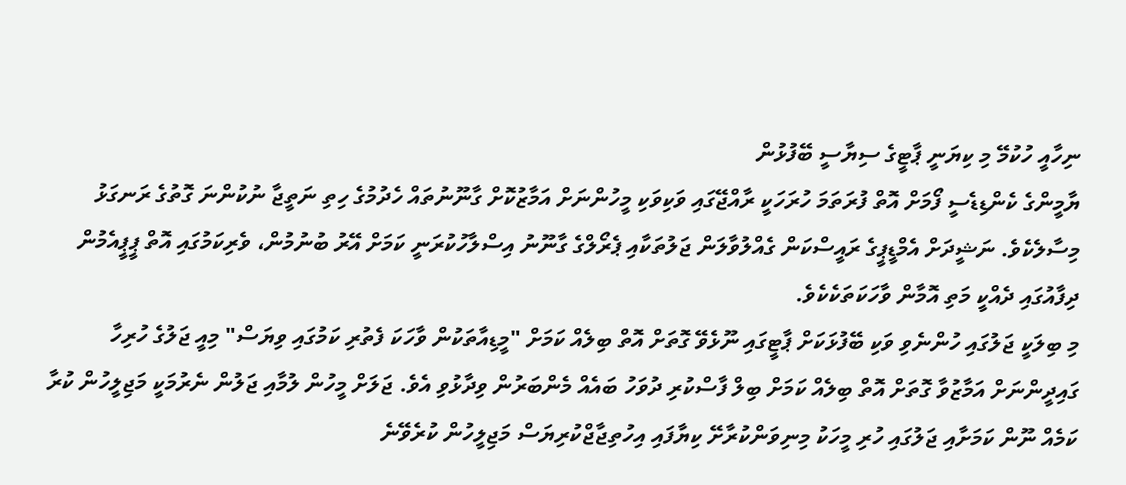ނިހާއީ ހުކުމޭ މި ކިޔަނީ ޕާޓީގެ ސިޔާސީ ބޭފުޅުން
ޔާމީންގެ ކެންޑިޑެސީ ފޯމަށް އޮތް ފުރަތަމަ ހުރަހަކީ ރާއްޖޭގައި ވަކިވަކި މީހުންނަށް އަމާޒުކޮށް ގާނޫނުތައް ހެދުމުގެ ހިތި ނަތީޖާ ނުކުންނަ ގޮތުގެ ރަނގަޅު މިސާލެކެވެ. ނަޝީދަށް އެމްޑީޕީގެ ރައީސްކަން ގެއްލުވާލަން ޖަލުތަކާއި ޕެރޯލްގެ ގާނޫނު އިސްލާހުކުރަނީ ކަމަށް އޭރު ބުނުމުން، ވެރިކަމުގައި އޮތް ޕީޕީއެމުން ދިފާއުގައި ދެއްކީ މަތި އޮމާން ވާހަކަތަކެކެވެ.
މި ބިލަކީ ޖަލުގައި ހުންނެވި ވަކި ބޭފުޅަކަށް ޕާޓީގައި ނޫޅެވޭ ގޮތަށް އޮތް ބިލެއް ކަމަށް "މީޑިއާތަކުން ވާހަކަ ފެތުރި ކަމުގައި ވިޔަސް" މިއީ ޖަލުގެ ހުރިހާ ގައިދީންނަށް އަމާޒުވާ ގޮތަށް އޮތް ބިލެއް ކަމަށް ބިލް ފާސްކުރި ދުވަހު ބައެއް މެންބަރުން ވިދާޅުވި އެވެ. ޖަލަށް މީހުން ލުމާއި ޖަލުން ނެރުމަކީ މަޖިލީހުން ކުރާ ކަމެއް ނޫން ކަމަށާއި ޖަލުގައި ހުރި މީހަކު މިނިވަންކުރާށޭ ކިޔާފައި އިހުތިޖާޖްކުރިޔަސް މަޖިލީހުން ކުރެވޭނެ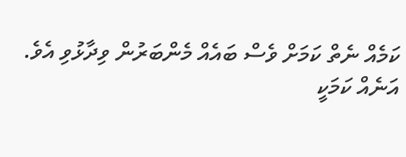ކަމެއް ނެތް ކަމަށް ވެސް ބައެއް މެންބަރުން ވިދާޅުވި އެވެ.
އަނެއް ކަމަކީ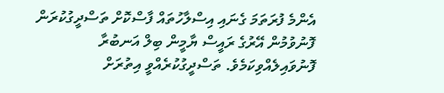އެންމެ ފުރަތަމަ ގެނައި އިސްލާހުތައް ފާސްކޮށް ތަސްދީގުކުރަން ފޮނުވުމުން އޭރުގެ ރައީސް ޔާމީން ބިލް އަނބުރާ ފޮނުވައިލެއްވިކަމެވެ. ތަސްދީގުކުރެއްވީ އިތުރަށް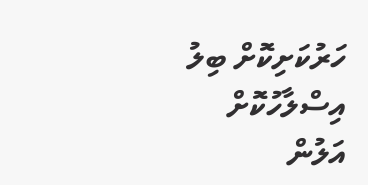ހަރުކަށިކޮށް ބިލު އިސްލާހުކޮށް އަލުން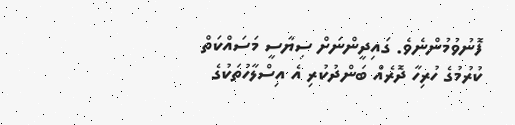ފޮނުވުމުންނެވެ. ގައިދީންނަށް ސިޔާސީ މަސައްކަތް ކުރުމުގެ ހުރިހާ ދޮރެއް ބަންދުކުރި އެ އިސްލާހުތަކުގެ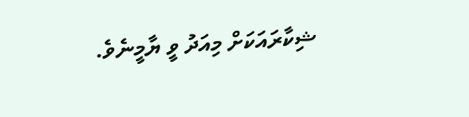ޝިކާރައަކަށް މިއަދު ވީ ޔާމީނެވެ.